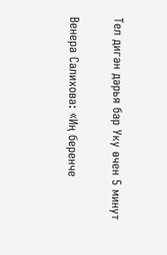Тел дигән дәрья бар Уку өчен 5 минут

Венера Салихова: «Иң беренче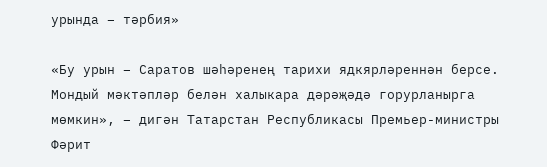урында – тәрбия»

«Бу урын – Саратов шәһәренең тарихи ядкярләреннән берсе. Мондый мәктәпләр белән халыкара дәрәҗәдә горурланырга мөмкин», – дигән Татарстан Республикасы Премьер-министры Фәрит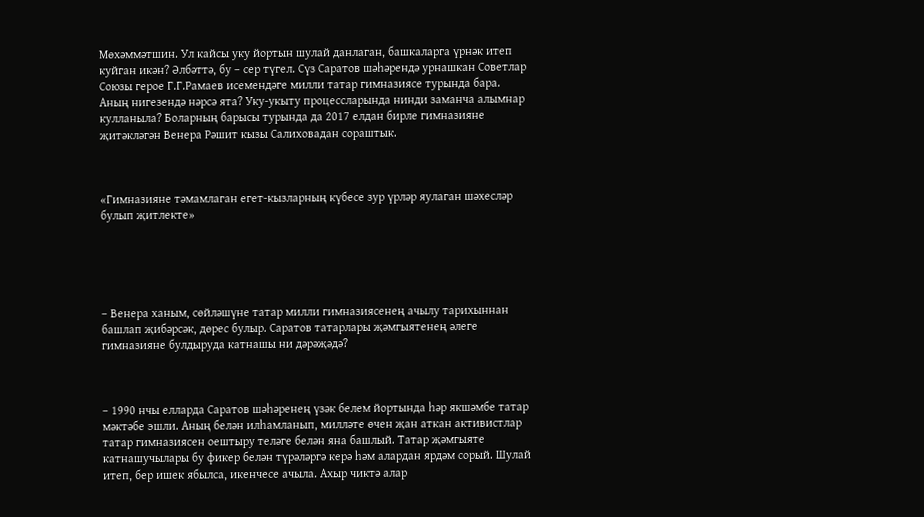Мөхәммәтшин. Ул кайсы уку йортын шулай данлаган, башкаларга үрнәк итеп куйган икән? Әлбәттә, бу – сер түгел. Сүз Саратов шәһәрендә урнашкан Советлар Союзы герое Г.Г.Рамаев исемендәге милли татар гимназиясе турында бара. Аның нигезендә нәрсә ята? Уку-укыту процессларында нинди заманча алымнар кулланыла? Боларның барысы турында да 2017 елдан бирле гимназияне җитәкләгән Венера Рәшит кызы Салиховадан сораштык.



«Гимназияне тәмамлаган егет-кызларның күбесе зур үрләр яулаган шәхесләр булып җитлекте»





– Венера ханым, сөйләшүне татар милли гимназиясенең ачылу тарихыннан башлап җибәрсәк, дөрес булыр. Саратов татарлары җәмгыятенең әлеге гимназияне булдыруда катнашы ни дәрәҗәдә?



– 1990 нчы елларда Саратов шәһәренең үзәк белем йортында һәр якшәмбе татар мәктәбе эшли. Аның белән илһамланып, милләте өчен җан аткан активистлар татар гимназиясен оештыру теләге белән яна башлый. Татар җәмгыяте катнашучылары бу фикер белән түрәләргә керә һәм алардан ярдәм сорый. Шулай итеп, бер ишек ябылса, икенчесе ачыла. Ахыр чиктә алар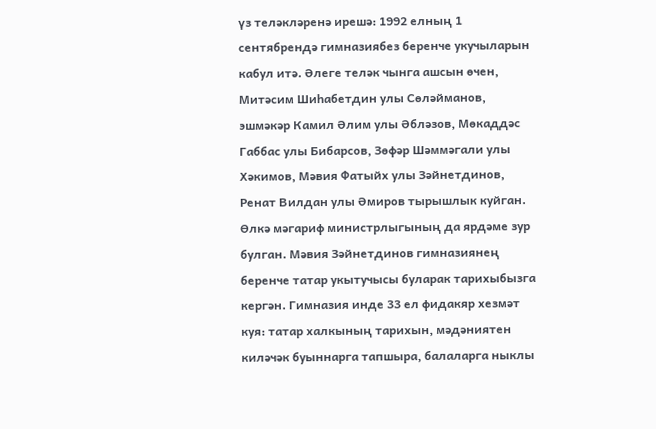үз теләкләренә ирешә: 1992 елның 1 сентябрендә гимназиябез беренче укучыларын кабул итә. Әлеге теләк чынга ашсын өчен, Митәсим Шиһабетдин улы Сөләйманов, эшмәкәр Камил Әлим улы Әбләзов, Мөкаддәс Габбас улы Бибарсов, Зөфәр Шәммәгали улы Хәкимов, Мәвия Фатыйх улы Зәйнетдинов, Ренат Вилдан улы Әмиров тырышлык куйган. Өлкә мәгариф министрлыгының да ярдәме зур булган. Мәвия Зәйнетдинов гимназиянең беренче татар укытучысы буларак тарихыбызга кергән. Гимназия инде 33 ел фидакяр хезмәт куя: татар халкының тарихын, мәдәниятен киләчәк буыннарга тапшыра, балаларга ныклы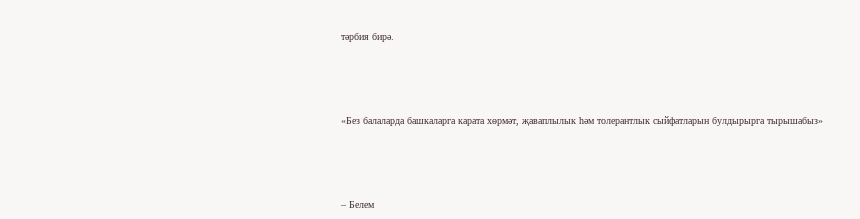тәрбия бирә.





«Без балаларда башкаларга карата хөрмәт, җаваплылык һәм толерантлык сыйфатларын булдырырга тырышабыз»





– Белем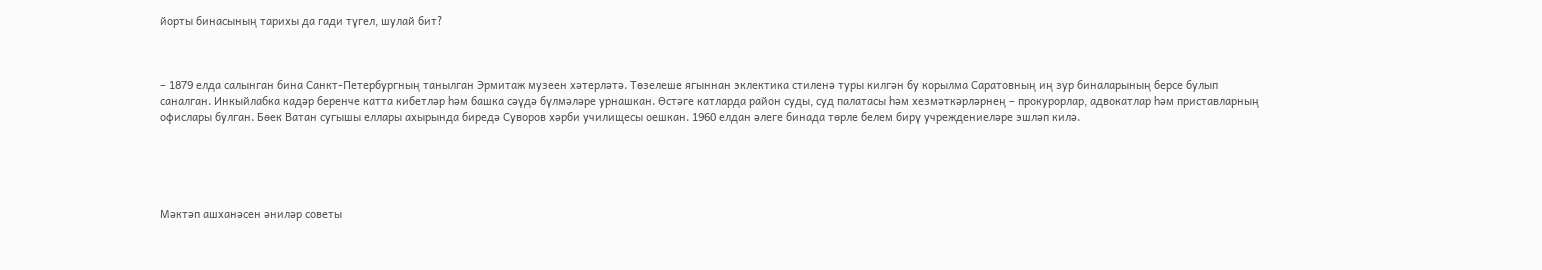йорты бинасының тарихы да гади түгел, шулай бит?



– 1879 елда салынган бина Санкт-Петербургның танылган Эрмитаж музеен хәтерләтә. Төзелеше ягыннан эклектика стиленә туры килгән бу корылма Саратовның иң зур биналарының берсе булып саналган. Инкыйлабка кадәр беренче катта кибетләр һәм башка сәүдә бүлмәләре урнашкан. Өстәге катларда район суды, суд палатасы һәм хезмәткәрләрнең – прокурорлар, адвокатлар һәм приставларның офислары булган. Бөек Ватан сугышы еллары ахырында биредә Суворов хәрби училищесы оешкан. 1960 елдан әлеге бинада төрле белем бирү учреждениеләре эшләп килә.





Мәктәп ашханәсен әниләр советы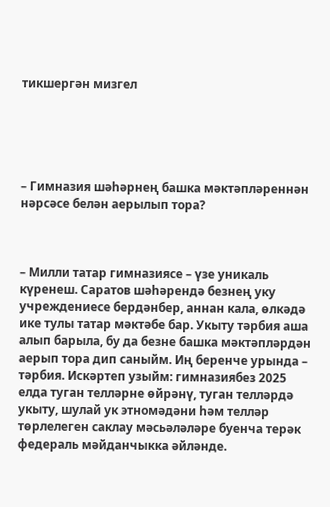тикшергән мизгел





– Гимназия шәһәрнең башка мәктәпләреннән нәрсәсе белән аерылып тора?



– Милли татар гимназиясе – үзе уникаль күренеш. Саратов шәһәрендә безнең уку учреждениесе бердәнбер, аннан кала, өлкәдә ике тулы татар мәктәбе бар. Укыту тәрбия аша алып барыла, бу да безне башка мәктәпләрдән аерып тора дип саныйм. Иң беренче урында – тәрбия. Искәртеп узыйм: гимназиябез 2025 елда туган телләрне өйрәнү, туган телләрдә укыту, шулай ук этномәдәни һәм телләр төрлелеген саклау мәсьәләләре буенча терәк федераль мәйданчыкка әйләнде.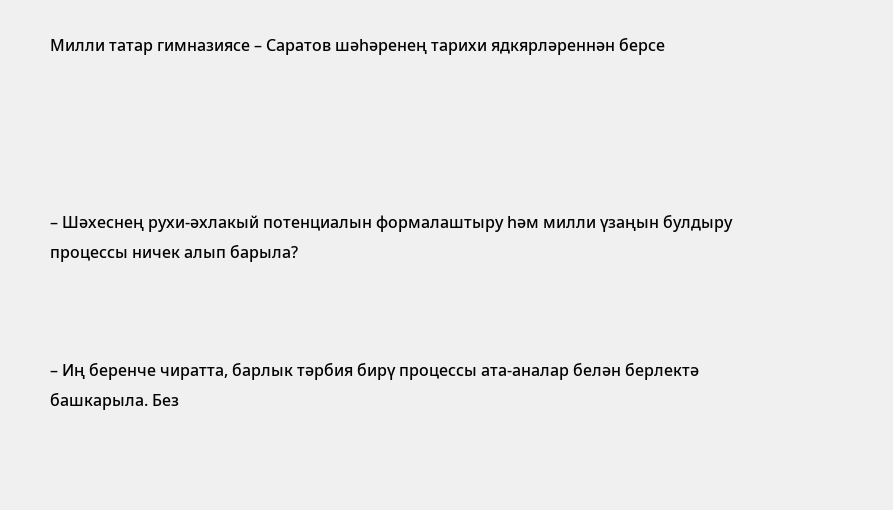Милли татар гимназиясе – Саратов шәһәренең тарихи ядкярләреннән берсе





– Шәхеснең рухи-әхлакый потенциалын формалаштыру һәм милли үзаңын булдыру процессы ничек алып барыла?



– Иң беренче чиратта, барлык тәрбия бирү процессы ата-аналар белән берлектә башкарыла. Без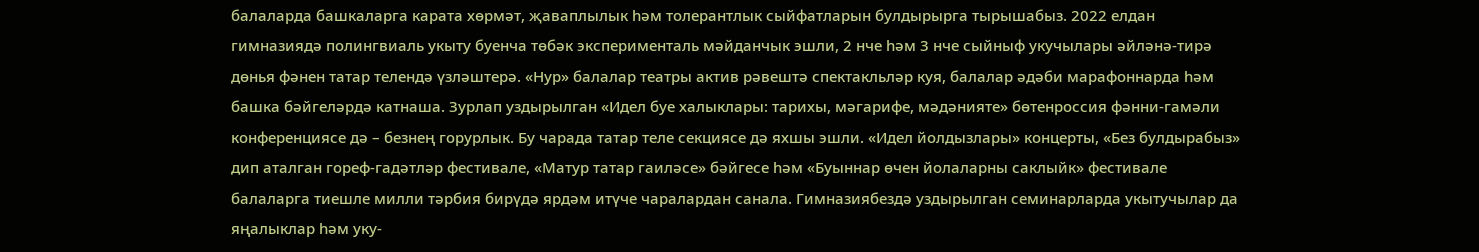балаларда башкаларга карата хөрмәт, җаваплылык һәм толерантлык сыйфатларын булдырырга тырышабыз. 2022 елдан гимназиядә полингвиаль укыту буенча төбәк эксперименталь мәйданчык эшли, 2 нче һәм 3 нче сыйныф укучылары әйләнә-тирә дөнья фәнен татар телендә үзләштерә. «Нур» балалар театры актив рәвештә спектакльләр куя, балалар әдәби марафоннарда һәм башка бәйгеләрдә катнаша. Зурлап уздырылган «Идел буе халыклары: тарихы, мәгарифе, мәдәнияте» бөтенроссия фәнни-гамәли конференциясе дә – безнең горурлык. Бу чарада татар теле секциясе дә яхшы эшли. «Идел йолдызлары» концерты, «Без булдырабыз» дип аталган гореф-гадәтләр фестивале, «Матур татар гаиләсе» бәйгесе һәм «Буыннар өчен йолаларны саклыйк» фестивале балаларга тиешле милли тәрбия бирүдә ярдәм итүче чаралардан санала. Гимназиябездә уздырылган семинарларда укытучылар да яңалыклар һәм уку-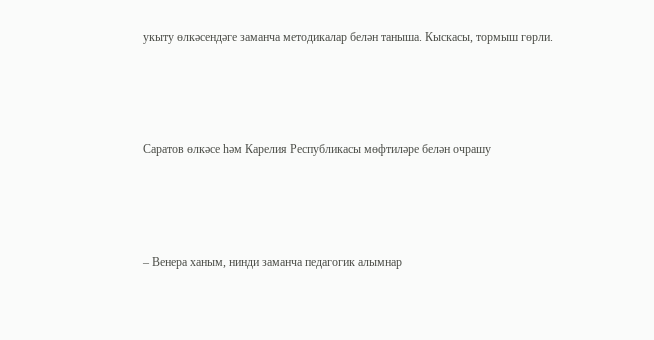укыту өлкәсендәге заманча методикалар белән таныша. Кыскасы, тормыш гөрли.





Саратов өлкәсе һәм Карелия Республикасы мөфтиләре белән очрашу





– Венера ханым, нинди заманча педагогик алымнар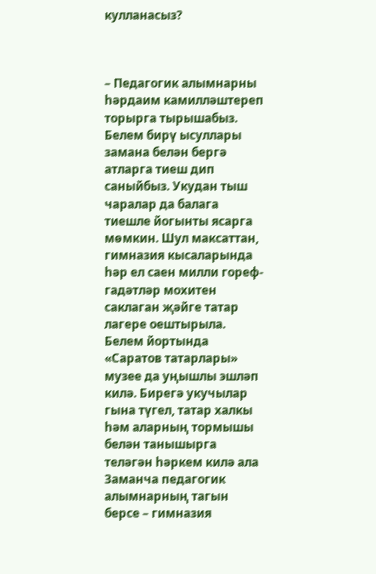кулланасыз?



– Педагогик алымнарны һәрдаим камилләштереп торырга тырышабыз. Белем бирү ысуллары замана белән бергә атларга тиеш дип саныйбыз. Укудан тыш чаралар да балага тиешле йогынты ясарга мөмкин. Шул максаттан, гимназия кысаларында һәр ел саен милли гореф-гадәтләр мохитен саклаган җәйге татар лагере оештырыла. Белем йортында «Саратов татарлары» музее да уңышлы эшләп килә. Бирегә укучылар гына түгел, татар халкы һәм аларның тормышы белән танышырга теләгән һәркем килә ала Заманча педагогик алымнарның тагын берсе – гимназия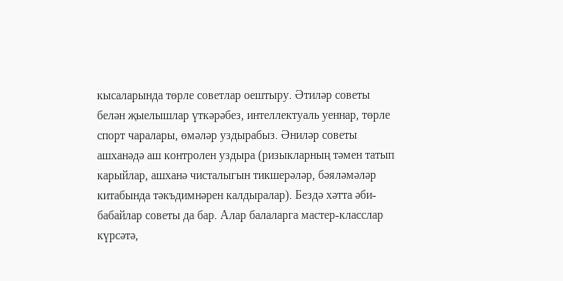кысаларында төрле советлар оештыру. Әтиләр советы белән җыелышлар үткәрәбез, интеллектуаль уеннар, төрле спорт чаралары, өмәләр уздырабыз. Әниләр советы ашханәдә аш контролен уздыра (ризыкларның тәмен татып карыйлар, ашханә чисталыгын тикшерәләр, бәяләмәләр китабында тәкъдимнәрен калдыралар). Бездә хәтта әби-бабайлар советы да бар. Алар балаларга мастер-класслар күрсәтә,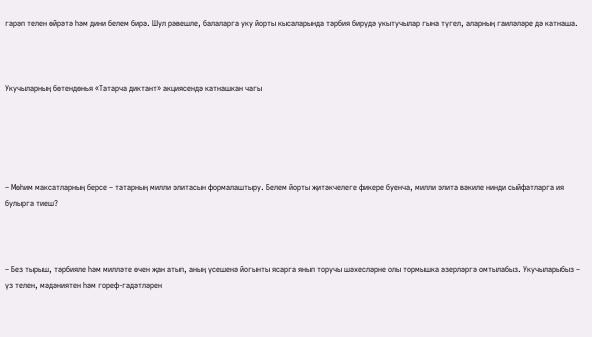гарәп телен өйрәтә һәм дини белем бирә. Шул рәвешле, балаларга уку йорты кысаларында тәрбия бирүдә укытучылар гына түгел, аларның гаиләләре дә катнаша.



Укучыларның бөтендөнья «Татарча диктант» акциясендә катнашкан чагы





– Мөһим максатларның берсе – татарның милли элитасын формалаштыру. Белем йорты җитәкчелеге фикере буенча, милли элита вәкиле нинди сыйфатларга ия булырга тиеш?



– Без тырыш, тәрбияле һәм милләте өчен җан атып, аның үсешенә йогынты ясарга янып торучы шәхесләрне олы тормышка әзерләргә омтылабыз. Укучыларыбыз – үз телен, мәдәниятен һәм гореф-гадәтләрен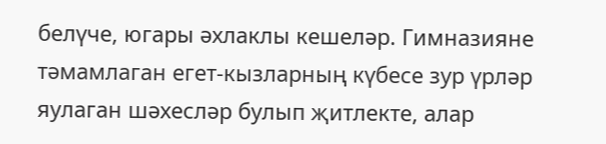белүче, югары әхлаклы кешеләр. Гимназияне тәмамлаган егет-кызларның күбесе зур үрләр яулаган шәхесләр булып җитлекте, алар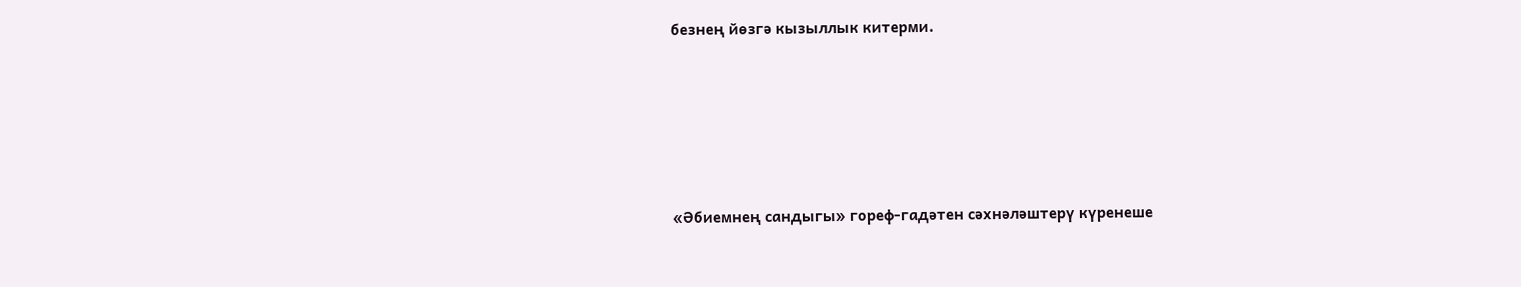безнең йөзгә кызыллык китерми.





«Әбиемнең сандыгы» гореф-гадәтен сәхнәләштерү күренеше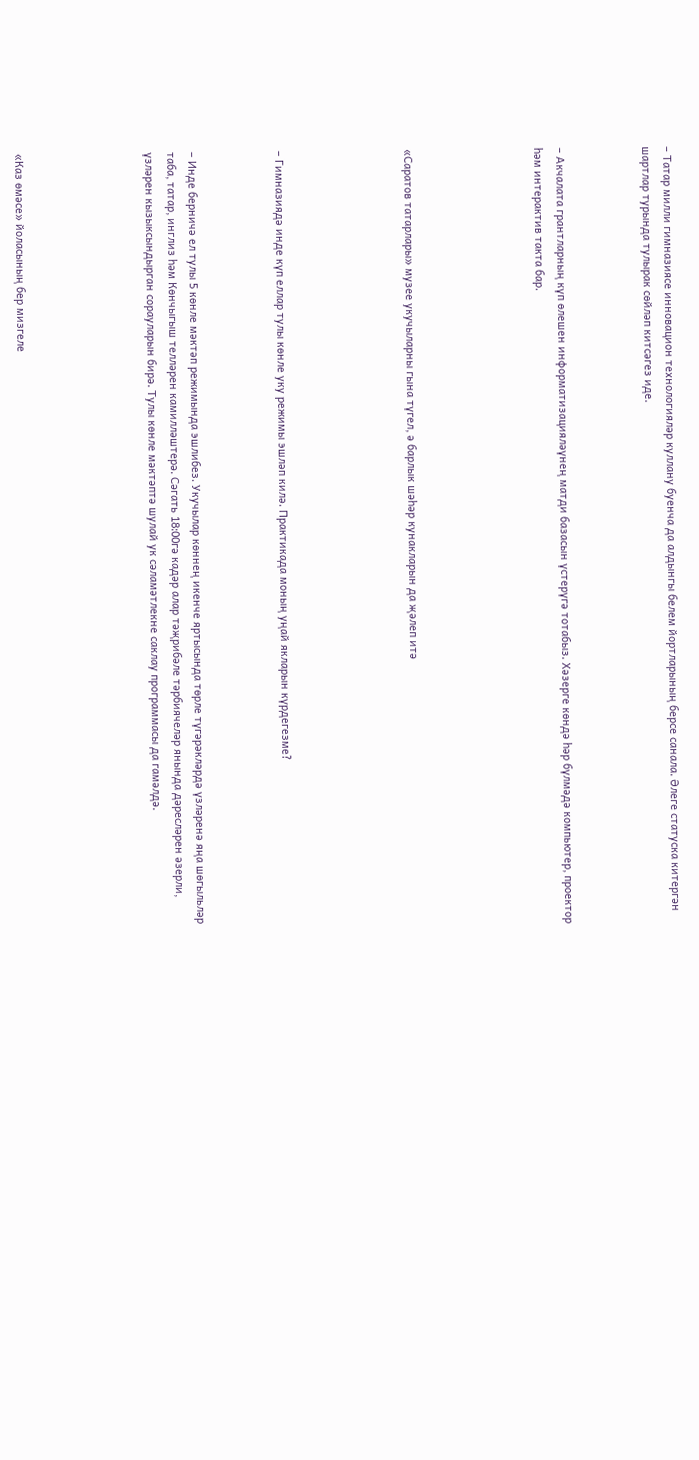– Татар милли гимназиясе инновацион технологияләр куллану буенча да алдынгы белем йортларының берсе санала. Әлеге статуска китергән шартлар турында тулырак сөйләп китсәгез иде.



– Акчалата грантларның күп өлешен информатизацияләүнең матди базасын үстерүгә тотабыз. Хәзерге көндә һәр бүлмәдә компьютер, проектор һәм интерактив такта бар.





«Саратов татарлары» музее укучыларны гына түгел, ә барлык шәһәр кунакларын да җәлеп итә





– Гимназиядә инде күп еллар тулы көнле уку режимы эшләп килә. Практикада моның уңай якларын күрдегезме?



– Инде берничә ел тулы 5 көнле мәктәп режимында эшлибез. Укучылар көннең икенче яртысында төрле түгәрәкләрдә үзләренә яңа шөгыльләр таба, татар, инглиз һәм Көнчыгыш телләрен камилләштерә. Сәгать 18:00гә кадәр алар тәҗрибәле тәрбиячеләр янында дәресләрен әзерли, үзләрен кызыксындырган сорауларын бирә. Тулы көнле мәктәптә шулай ук сәламәтлекне саклау программасы да гамәлдә.





«Каз өмәсе» йоласының бер мизгеле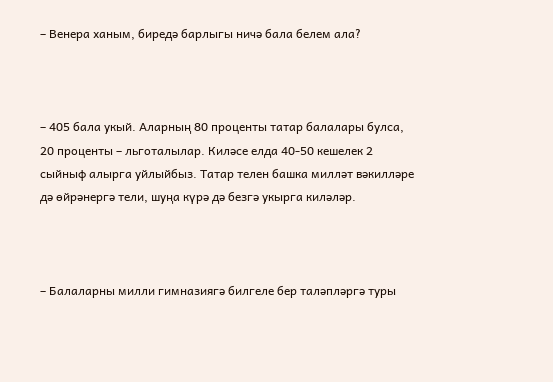– Венера ханым, биредә барлыгы ничә бала белем ала?



– 405 бала укый. Аларның 80 проценты татар балалары булса, 20 проценты – льготалылар. Киләсе елда 40-50 кешелек 2 сыйныф алырга уйлыйбыз. Татар телен башка милләт вәкилләре дә өйрәнергә тели, шуңа күрә дә безгә укырга киләләр.



– Балаларны милли гимназиягә билгеле бер таләпләргә туры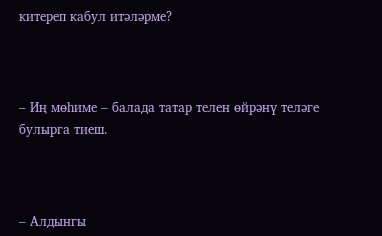китереп кабул итәләрме?



– Иң мөһиме – балада татар телен өйрәнү теләге булырга тиеш.



– Алдынгы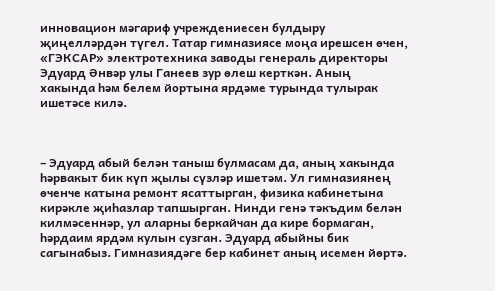инновацион мәгариф учреждениесен булдыру җиңелләрдән түгел. Татар гимназиясе моңа ирешсен өчен, «ГЭКСАР» электротехника заводы генераль директоры Эдуард Әнвәр улы Ганеев зур өлеш керткән. Аның хакында һәм белем йортына ярдәме турында тулырак ишетәсе килә.



– Эдуард абый белән таныш булмасам да, аның хакында һәрвакыт бик күп җылы сүзләр ишетәм. Ул гимназиянең өченче катына ремонт ясаттырган, физика кабинетына кирәкле җиһазлар тапшырган. Нинди генә тәкъдим белән килмәсеннәр, ул аларны беркайчан да кире бормаган, һәрдаим ярдәм кулын сузган. Эдуард абыйны бик сагынабыз. Гимназиядәге бер кабинет аның исемен йөртә.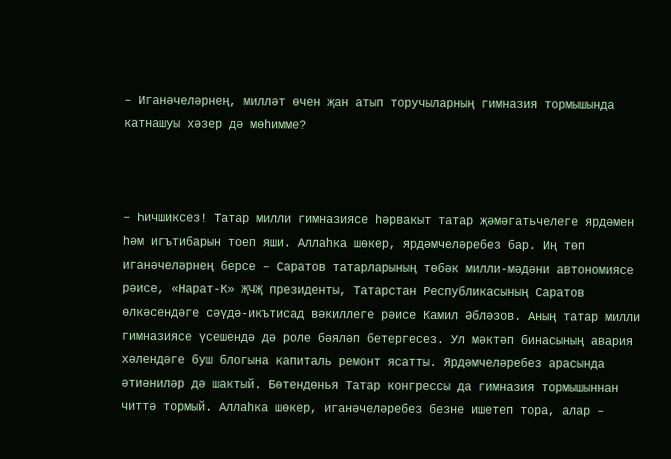– Иганәчеләрнең, милләт өчен җан атып торучыларның гимназия тормышында катнашуы хәзер дә мөһимме?



– Һичшиксез! Татар милли гимназиясе һәрвакыт татар җәмәгатьчелеге ярдәмен һәм игътибарын тоеп яши. Аллаһка шөкер, ярдәмчеләребез бар. Иң төп иганәчеләрнең берсе – Саратов татарларының төбәк милли-мәдәни автономиясе рәисе, «Нарат-К» ҖЧҖ президенты, Татарстан Республикасының Саратов өлкәсендәге сәүдә-икътисад вәкиллеге рәисе Камил Әбләзов. Аның татар милли гимназиясе үсешендә дә роле бәяләп бетергесез. Ул мәктәп бинасының авария хәлендәге буш блогына капиталь ремонт ясатты. Ярдәмчеләребез арасында әтиәниләр дә шактый. Бөтендөнья Татар конгрессы да гимназия тормышыннан читтә тормый. Аллаһка шөкер, иганәчеләребез безне ишетеп тора, алар –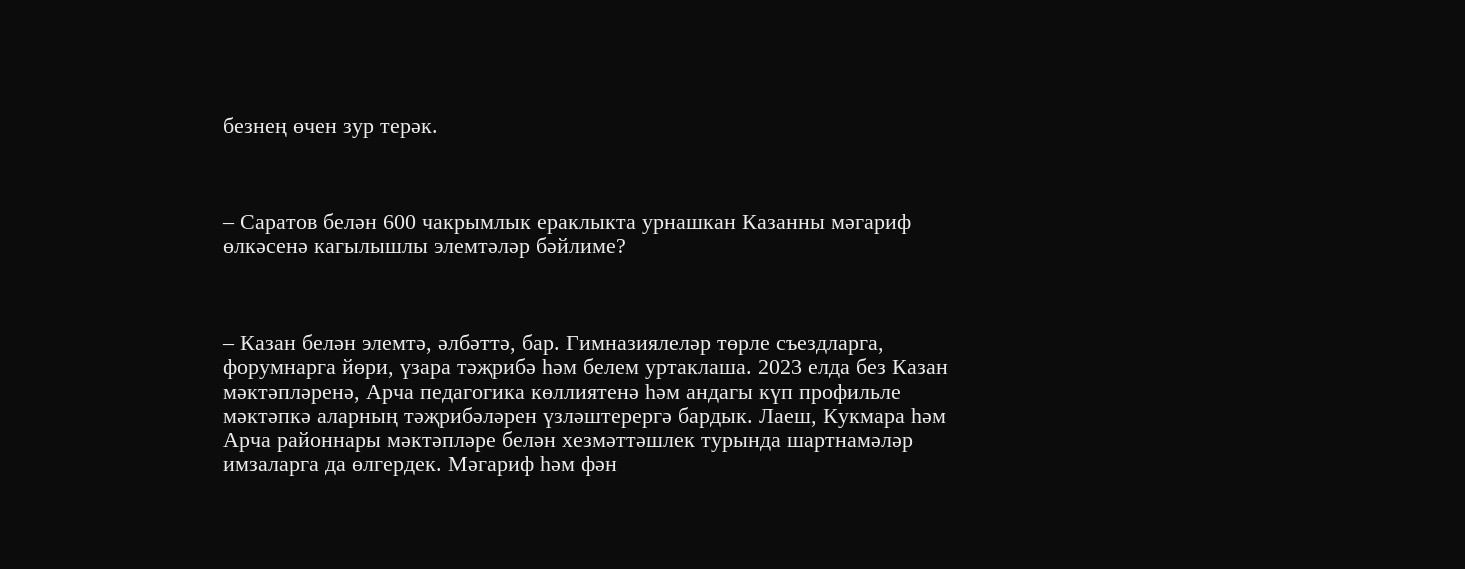безнең өчен зур терәк.



– Саратов белән 600 чакрымлык ераклыкта урнашкан Казанны мәгариф өлкәсенә кагылышлы элемтәләр бәйлиме?



– Казан белән элемтә, әлбәттә, бар. Гимназиялеләр төрле съездларга, форумнарга йөри, үзара тәҗрибә һәм белем уртаклаша. 2023 елда без Казан мәктәпләренә, Арча педагогика көллиятенә һәм андагы күп профильле мәктәпкә аларның тәҗрибәләрен үзләштерергә бардык. Лаеш, Кукмара һәм Арча районнары мәктәпләре белән хезмәттәшлек турында шартнамәләр имзаларга да өлгердек. Мәгариф һәм фән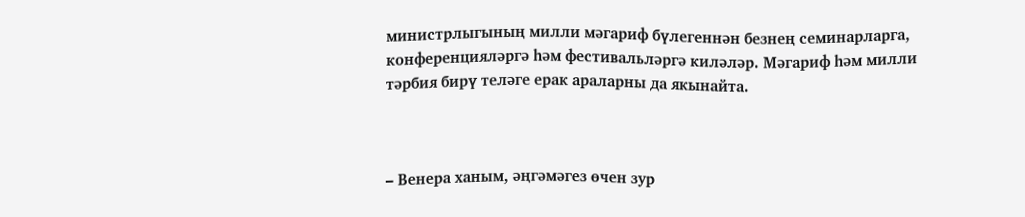министрлыгының милли мәгариф бүлегеннән безнең семинарларга, конференцияләргә һәм фестивальләргә киләләр. Мәгариф һәм милли тәрбия бирү теләге ерак араларны да якынайта.



– Венера ханым, әңгәмәгез өчен зур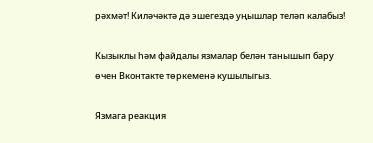рәхмәт! Киләчәктә дә эшегездә уңышлар теләп калабыз!

Кызыклы һәм файдалы язмалар белән танышып бару өчен Вконтакте төркеменә кушылыгыз.

Язмага реакция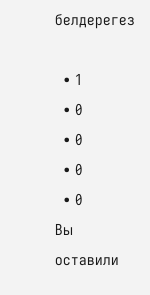белдерегез

  • 1
  • 0
  • 0
  • 0
  • 0
Вы оставили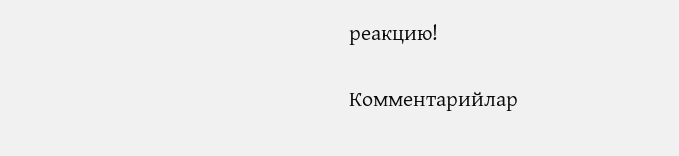реакцию!

Комментарийлар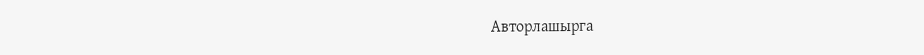Авторлашырга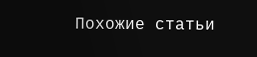Похожие статьи